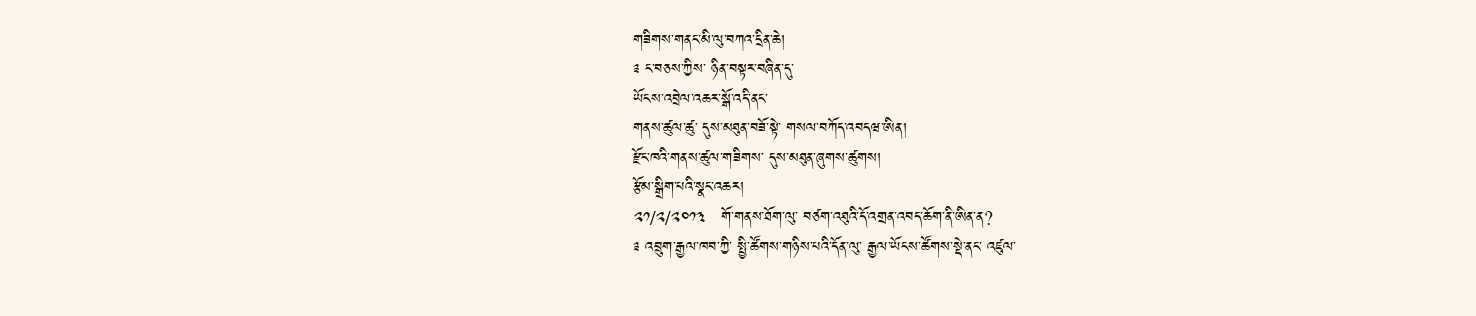གཟིགས་གནང་མི་ལུ་བཀའ་དྲིན་ཆེ།
༉ ང་བཅས་ཀྱིས་ ཉིན་བསྟར་བཞིན་དུ་
ཡོངས་འབྲེལ་འཆར་སྒོ་འདི་ནང་
གནས་ཚུལ་ཚུ་ དུས་མཐུན་བཟོ་སྟེ་ གསལ་བཀོད་འབདཝ་ཨིན།
རྫོང་ཁའི་གནས་ཚུལ་གཟིགས་ དུས་མཐུན་ཞུགས་ཚུགས།
རྩོམ་སྒྲིག་པའི་སྣང་འཆར།
༢༡/༢/༢༠༡༣   གོ་གནས་ཐོག་ལུ་ བཙག་འཐུའི་དོ་འགྲན་འབད་ཆོག་ནི་ཨིན་ན?
༉ འབྲུག་རྒྱལ་ཁབ་ཀྱི་ སྤྱི་ཚོགས་གཉིས་པའི་དོན་ལུ་ རྒྱལ་ཡོངས་ཚོགས་སྡེ་ནང་ འཛུལ་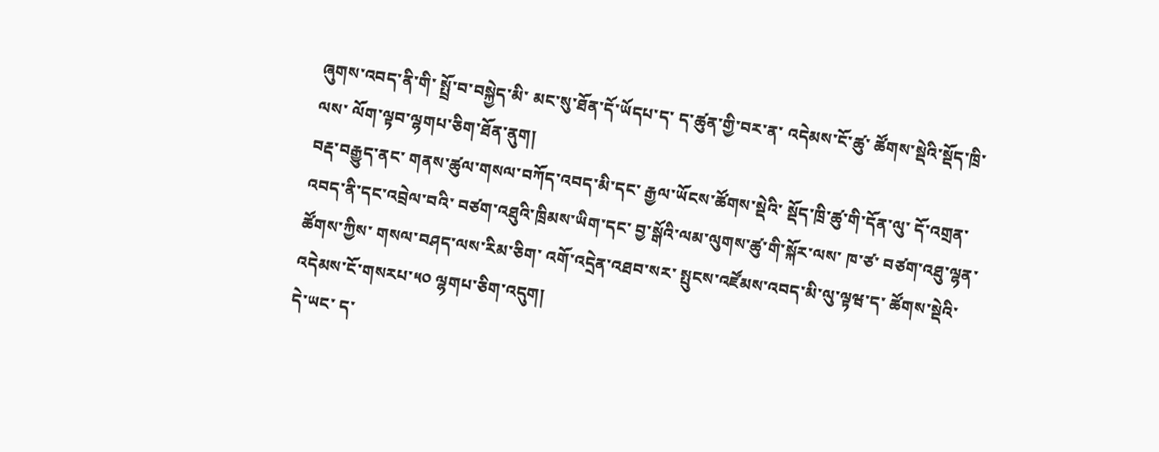ཞུགས་འབད་ནི་གི་ སྤྲོ་བ་བསྐྱེད་མི་ མང་སུ་ཐོན་དོ་ཡོདཔ་ད་ ད་ཚུན་གྱི་བར་ན་ འདེམས་ངོ་ཚུ་ ཚོགས་སྡེའི་སྡོད་ཁྲི་ལས་ ལོག་ལྟབ་ལྷགཔ་ཅིག་ཐོན་ནུག།
བརྡ་བརྒྱུད་ནང་ གནས་ཚུལ་གསལ་བཀོད་འབད་མི་དང་ རྒྱལ་ཡོངས་ཚོགས་སྡེའི་ སྡོད་ཁྲི་ཚུ་གི་དོན་ལུ་ དོ་འགྲན་འབད་ནི་དང་འབྲེལ་བའི་ བཙག་འཐུའི་ཁྲིམས་ཡིག་དང་ བྱ་སྒོའི་ལམ་ལུགས་ཚུ་གི་སྐོར་ལས་ ཁ་ཙ་ བཙག་འཐུ་ལྷན་ཚོགས་ཀྱིས་ གསལ་བཤད་ལས་རིམ་ཅིག་ འགོ་འདྲེན་འཐབ་སར་ སྤུངས་འཛོམས་འབད་མི་ལུ་ལྟཝ་ད་ ཚོགས་སྡེའི་འདེམས་ངོ་གསརཔ་༥༠ ལྷགཔ་ཅིག་འདུག།
དེ་ཡང་ ད་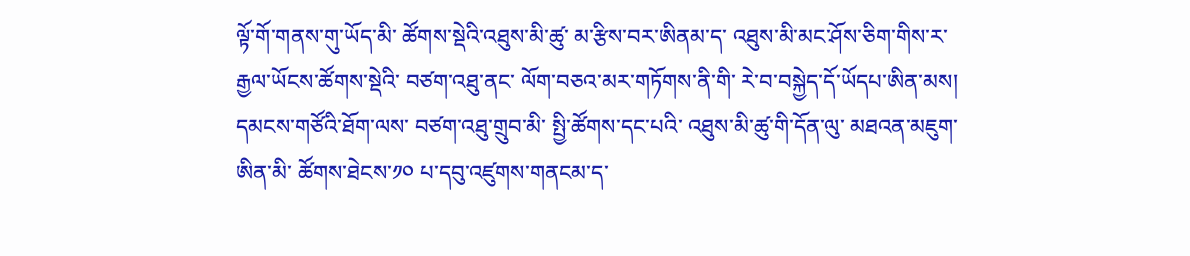ལྟོ་གོ་གནས་གུ་ཡོད་མི་ ཚོགས་སྡེའི་འཐུས་མི་ཚུ་ མ་རྩིས་བར་ཨིནམ་ད་ འཐུས་མི་མང་ཤོས་ཅིག་གིས་ར་ རྒྱལ་ཡོངས་ཚོགས་སྡེའི་ བཙག་འཐུ་ནང་ ལོག་བཅའ་མར་གཏོགས་ནི་གི་ རེ་བ་བསྐྱེད་དོ་ཡོདཔ་ཨིན་མས།
དམངས་གཙོའི་ཐོག་ལས་ བཙག་འཐུ་གྲུབ་མི་ སྤྱི་ཚོགས་དང་པའི་ འཐུས་མི་ཚུ་གི་དོན་ལུ་ མཐའན་མཇུག་ཨིན་མི་ ཚོགས་ཐེངས་༡༠ པ་དབུ་འཛུགས་གནངམ་ད་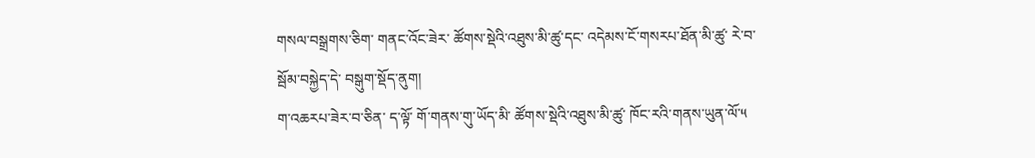གསལ་བསྒྲགས་ཅིག་ གནང་འོང་ཟེར་ ཚོགས་སྡེའི་འཐུས་མི་ཚུ་དང་ འདེམས་ངོ་གསརཔ་ཐོན་མི་ཚུ་ རེ་བ་སྦོམ་བསྐྱེད་དེ་ བསྒུག་སྡོད་ནུག།
ག་འཆརཔ་ཟེར་བ་ཅིན་ ད་ལྟོ་ གོ་གནས་གུ་ཡོད་མི་ ཚོགས་སྡེའི་འཐུས་མི་ཚུ་ ཁོང་རའི་གནས་ཡུན་ལོ་༥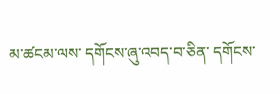མ་ཚངམ་ལས་ དགོངས་ཞུ་འབད་བ་ཅིན་ དགོངས་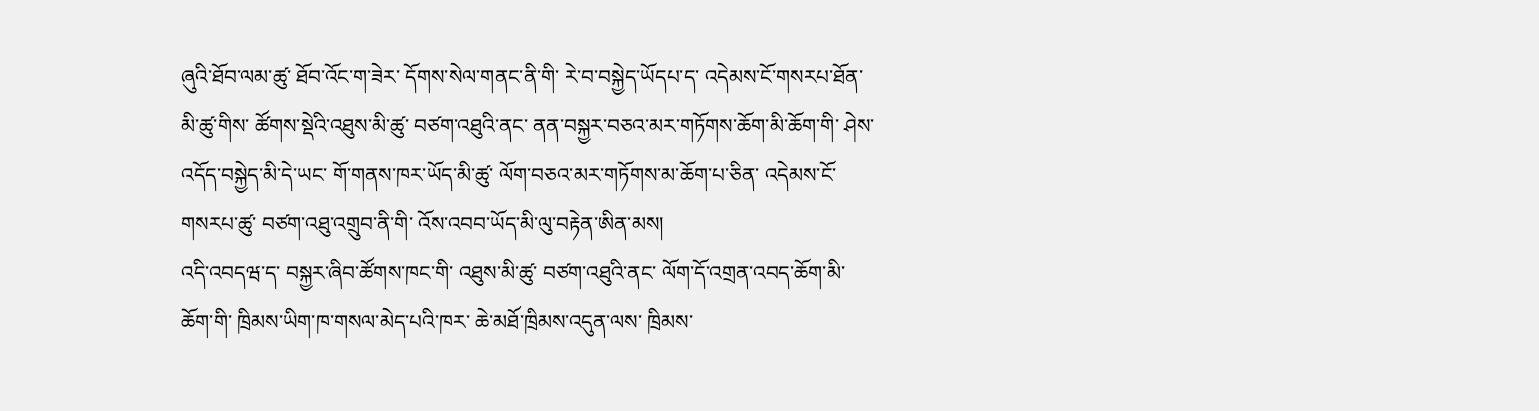ཞུའི་ཐོབ་ལམ་ཚུ་ ཐོབ་འོང་ག་ཟེར་ དོགས་སེལ་གནང་ནི་གི་ རེ་བ་བསྐྱེད་ཡོདཔ་ད་ འདེམས་ངོ་གསརཔ་ཐོན་མི་ཚུ་གིས་ ཚོགས་སྡེའི་འཐུས་མི་ཚུ་ བཙག་འཐུའི་ནང་ ནན་བསྐྱར་བཅའ་མར་གཏོགས་ཆོག་མི་ཆོག་གི་ ཤེས་འདོད་བསྐྱེད་མི་དེ་ཡང་ གོ་གནས་ཁར་ཡོད་མི་ཚུ་ ལོག་བཅའ་མར་གཏོགས་མ་ཆོག་པ་ཅིན་ འདེམས་ངོ་གསརཔ་ཚུ་ བཙག་འཐུ་འགྲུབ་ནི་གི་ འོས་འབབ་ཡོད་མི་ལུ་བརྟེན་ཨིན་མས།
འདི་འབདཝ་ད་ བསྐྱར་ཞིབ་ཚོགས་ཁང་གི་ འཐུས་མི་ཚུ་ བཙག་འཐུའི་ནང་ ལོག་དོ་འགྲན་འབད་ཆོག་མི་ཆོག་གི་ ཁྲིམས་ཡིག་ཁ་གསལ་མེད་པའི་ཁར་ ཆེ་མཐོ་ཁྲིམས་འདུན་ལས་ ཁྲིམས་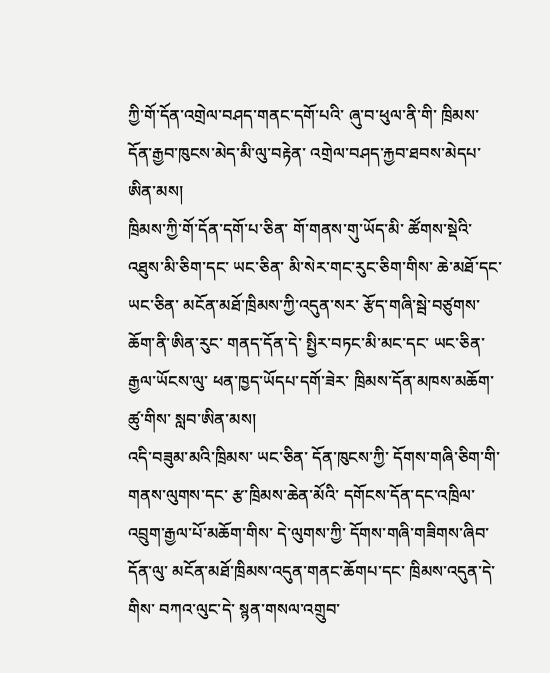ཀྱི་གོ་དོན་འགྲེལ་བཤད་གནང་དགོ་པའི་ ཞུ་བ་ཕུལ་ནི་གི་ ཁྲིམས་དོན་རྒྱབ་ཁུངས་མེད་མི་ལུ་བརྟེན་ འགྲེལ་བཤད་རྐྱབ་ཐབས་མེདཔ་ཨིན་མས།
ཁྲིམས་ཀྱི་གོ་དོན་དགོ་པ་ཅིན་ གོ་གནས་གུ་ཡོད་མི་ ཚོགས་སྡེའི་འཐུས་མི་ཅིག་དང་ ཡང་ཅིན་ མི་སེར་གང་རུང་ཅིག་གིས་ ཆེ་མཐོ་དང་ ཡང་ཅིན་ མངོན་མཐོ་ཁྲིམས་ཀྱི་འདུན་སར་ རྩོད་གཞི་སྦེ་བཙུགས་ཆོག་ནི་ཨིན་རུང་ གནད་དོན་དེ་ སྤྱིར་བཏང་མི་མང་དང་ ཡང་ཅིན་ རྒྱལ་ཡོངས་ལུ་ ཕན་ཁྱད་ཡོདཔ་དགོ་ཟེར་ ཁྲིམས་དོན་མཁས་མཆོག་ཚུ་གིས་ སླབ་ཨིན་མས།
འདི་བཟུམ་མའི་ཁྲིམས་ ཡང་ཅིན་ དོན་ཁུངས་ཀྱི་ དོགས་གཞི་ཅིག་གི་ གནས་ལུགས་དང་ རྩ་ཁྲིམས་ཆེན་མོའི་ དགོངས་དོན་དང་འཁྲིལ་ འབྲུག་རྒྱལ་པོ་མཆོག་གིས་ དེ་ལུགས་ཀྱི་ དོགས་གཞི་གཟིགས་ཞིབ་དོན་ལུ་ མངོན་མཐོ་ཁྲིམས་འདུན་གནང་ཆོགཔ་དང་ ཁྲིམས་འདུན་དེ་གིས་ བཀའ་ལུང་དེ་ སྙན་གསལ་འགྲུབ་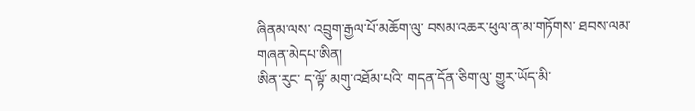ཞིནམ་ལས་ འབྲུག་རྒྱལ་པོ་མཆོག་ལུ་ བསམ་འཆར་ཕུལ་ན་མ་གཏོགས་ ཐབས་ལམ་གཞན་མེདཔ་ཨིན།
ཨིན་རུང་ ད་ལྟོ་ མགུ་འཐོམ་པའི་ གདན་དོན་ཅིག་ལུ་ གྱུར་ཡོད་མི་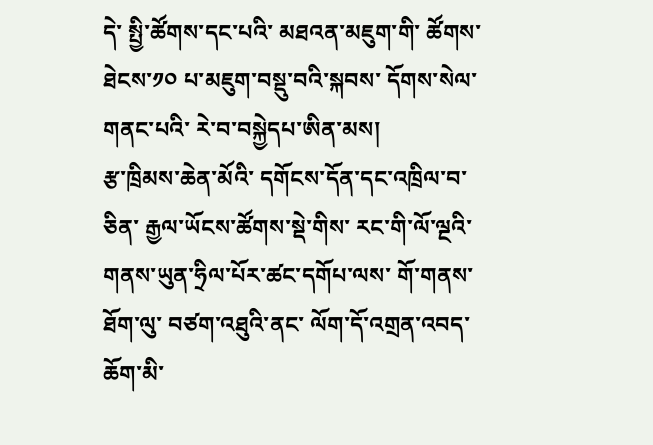དེ་ སྤྱི་ཚོགས་དང་པའི་ མཐའན་མཇུག་གི་ ཚོགས་ཐེངས་༡༠ པ་མཇུག་བསྡུ་བའི་སྐབས་ དོགས་སེལ་གནང་པའི་ རེ་བ་བསྐྱེདཔ་ཨིན་མས།
རྩ་ཁྲིམས་ཆེན་མོའི་ དགོངས་དོན་དང་འཁྲིལ་བ་ཅིན་ རྒྱལ་ཡོངས་ཚོགས་སྡེ་གིས་ རང་གི་ལོ་ལྔའི་གནས་ཡུན་ཧྲིལ་པོར་ཚང་དགོཔ་ལས་ གོ་གནས་ཐོག་ལུ་ བཙག་འཐུའི་ནང་ ལོག་དོ་འགྲན་འབད་ཆོག་མི་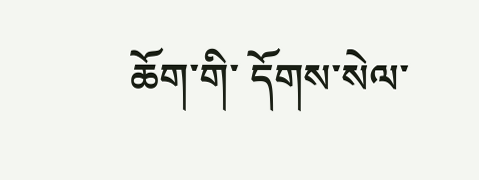ཆོག་གི་ དོགས་སེལ་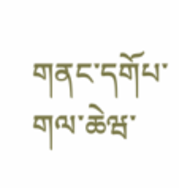གནང་དགོཔ་ གལ་ཆེཝ་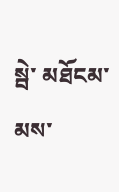སྦེ་ མཐོངམ་མས་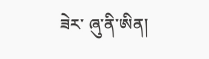ཟེར་ ཞུ་ནི་ཨིན།